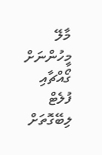މާލޭ މީހުންނަށް ގޯއްޗާއި ފުލެޓް ލިބޭގޮތަށް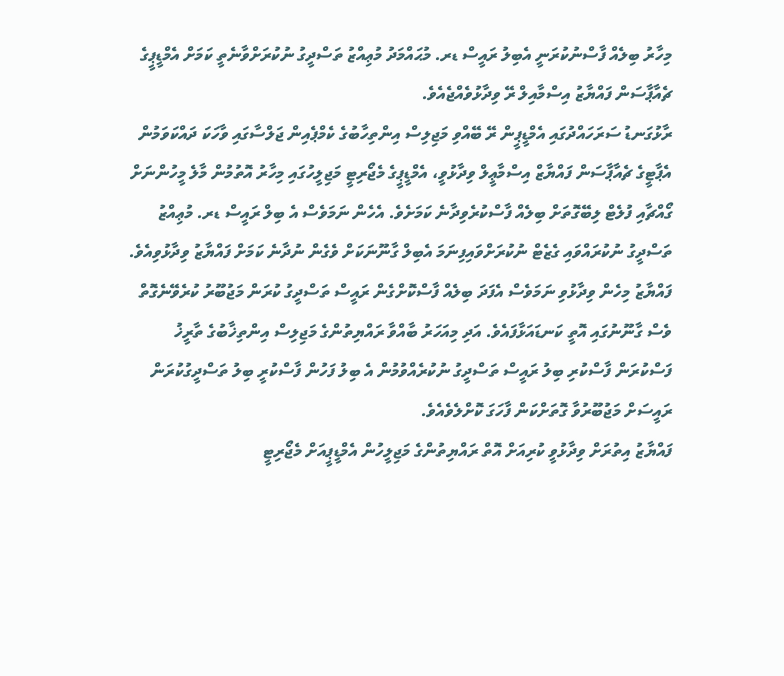މިހާރު ބިލެއް ފާސްނުކުރަނީ އެބިލު ރައީސް ޑރ. މުޙައްމަދު މުޢިއްޒު ތަސްދީގު ނުކުރަށްވާނެތީ ކަމަށް އެމްޑީޕީގެ ޗެއާޕާސަން ފައްޔާޒު އިސްމާއިލް ރޭ ވިދާޅުވެއްޖެއެވެ.
ރާޅުގަނޑު ސަރަހައްދުގައި އެމްޑީޕީން ރޭ ބޭއްވި މަޖިލިސް އިންތިހާބުގެ ކެމްޕެއިން ޖަލްސާގައި ވާހަކަ ދައްކަވަމުން އެޕާޓީގެ ޗެއާޕާސަން ފައްޔާޒް އިސްމާޢީލް ވިދާޅުވީ، އެމްޑީޕީގެ މެޖޯރިޓީ މަޖިލީހުގައި މިހާރު އޮތުމުން މާލެ މީހުންނަށް ގޯއްޗާއި ފުލެޓް ލިބޭގޮތަށް ބިލެއް ފާސްކުރެވިދާނެ ކަމަށެވެ. އެހެން ނަމަވެސް އެ ބިލް ރައީސް ޑރ. މުޢިއްޒު ތަސްދީގު ނުކުރައްވައި ގެޒެޓް ނުކުރަށްވައިފިނަމަ އެބިލް ގާނޫނަކަށް ވެގެން ނުދާނެ ކަމަށް ފައްޔާޒު ވިދާޅުވިއެވެ.
ފައްޔާޒު މިހެން ވިދާޅުވި ނަމަވެސް އެފަދަ ބިލެއް ފާސްކޮށްގެން ރައީސް ތަސްދީގު ކުރަން މަޖުބޫރު ކުރެވޭނެގޮތް ވެސް ގާނޫނުގައި އޮތީ ކަނޑައަޅާފައެވެ. އަދި މިއަހަރު ބާއްވާ ރައްޔިތުންގެ މަޖިލިސް އިންތިޚާބުގެ ތާރީޚު ފަސްކުރަން ފާސްކުރި ބިލު ރައީސް ތަސްދީގު ނުކުރެއްވުމުން އެ ބިލު ފަހުން ފާސްކުރީ ބިލު ތަސްދީގުކުރަން ރައީސަށް މަޖުބޫރުވާ ގޮތަށްކަން ފާހަގަ ކޮށްލެވެއެވެ.
ފައްޔާޒު އިތުރަށް ވިދާޅުވީ ކުރިއަށް އޮތް ރައްޔިތުންގެ މަޖިލީހުން އެމްޑީޕީއަށް މެޖޯރިޓީ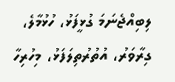ލިބިއްޖެނަމަ ގުޅީފަޅު، ހުޅުމާލެ، ގިރާވަރު، އުތުރުތިލަފަޅު، މިހުރިހާ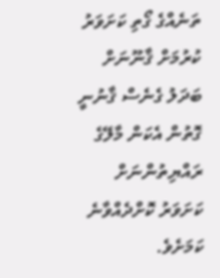ތަނެއްގެ ގޯތި ކަށަވަރު ކުރުމަށް ޤާނޫނަށް ބަދަލު ގެނެސް ޤާނުނީ ގޮތުން އެކަން މާލޭގެ ރައްޔިތުންނަށް ކަށަވަރު ކޮށްދެއްވާނެ ކަމަށެވެ.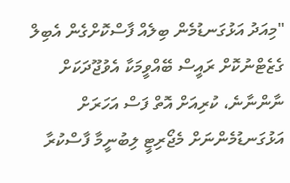"މިއަދު އަޅުގަނޑުމެން ބިލެއް ފާސްކޮށްގެން އެބިލް ގެޒެޓްނުކޮށް ރައީސް ބޭއްވީމަކާ އެވުޖޫދަކަށް ނާންނާނެ، ކުރިއަށް އޮތް ފަސް އަހަރަށް އަޅުގަނޑުމެންނަށް މެޖޯރިޓީ ލިބުނީމާ ފާސްކުރާ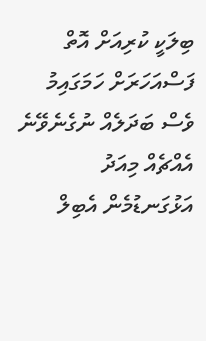ބިލަކީ ކުރިއަށް އޮތް ފަސްއަހަރަށް ހަމަގައިމު ވެސް ބަދަލެއް ނުގެނެވޭނެ އެއްޗެއް މިއަދު އަޅުގަނޑުމެން އެބިލް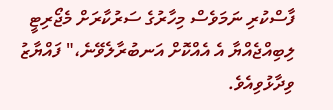ފާސްކުރި ނަމަވެސް މިހާރުގެ ސަރުކާރަށް މެޖޯރިޓީ ލިބިއްޖެއްޔާ އެ އެއްކޮށް އަނބުރާލެވޭނެ،" ފައްޔާޒު ވިދާޅުވިއެވެ.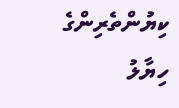ކިޔުންތެރިންގެ ހިޔާލު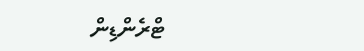ޓްރެންޑިން